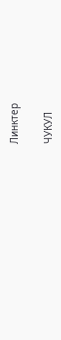Линктер

ЧУКУЛ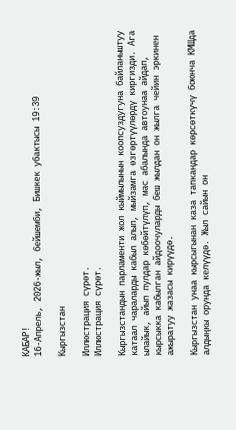КАБАР!
16-Апрель, 2026-жыл, бейшемби, Бишкек убактысы 19:39

Кыргызстан

Иллюстрация сүрөт.
Иллюстрация сүрөт.

Кыргызстандын парламенти жол кыймылынын коопсуздугуна байланыштуу катаал чараларды кабыл алып, мыйзамга өзгөртүүлөрдү киргизди. Ага ылайык, айып пулдар көбөйтүлүп, мас абалында автоунаа айдап, кырсыкка кабылган айдоочуларды беш жылдан он жылга чейин эркинен ажыратуу жазасы кирүүдө.

Кыргызстан унаа кырсыгынан каза тапкандар көрсөткүчү боюнча КМШда алдыңкы орунда келүүдө. Жыл сайын он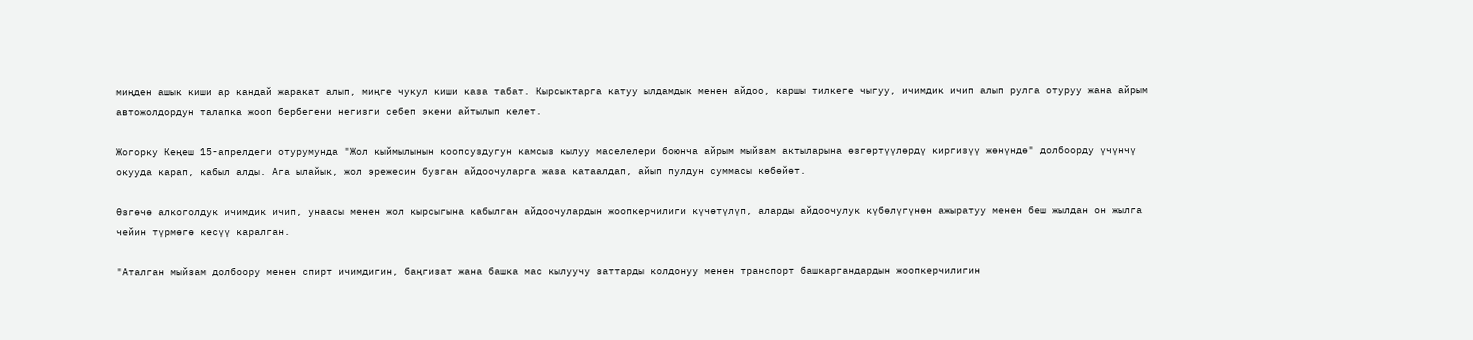миңден ашык киши ар кандай жаракат алып, миңге чукул киши каза табат. Кырсыктарга катуу ылдамдык менен айдоо, каршы тилкеге чыгуу, ичимдик ичип алып рулга отуруу жана айрым автожолдордун талапка жооп бербегени негизги себеп экени айтылып келет.

Жогорку Кеңеш 15-апрелдеги отурумунда "Жол кыймылынын коопсуздугун камсыз кылуу маселелери боюнча айрым мыйзам актыларына өзгөртүүлөрдү киргизүү жөнүндө" долбоорду үчүнчү окууда карап, кабыл алды. Ага ылайык, жол эрежесин бузган айдоочуларга жаза катаалдап, айып пулдун суммасы көбөйөт.

Өзгөчө алкоголдук ичимдик ичип, унаасы менен жол кырсыгына кабылган айдоочулардын жоопкерчилиги күчөтүлүп, аларды айдоочулук күбөлүгүнөн ажыратуу менен беш жылдан он жылга чейин түрмөгө кесүү каралган.

"Аталган мыйзам долбоору менен спирт ичимдигин, баңгизат жана башка мас кылуучу заттарды колдонуу менен транспорт башкаргандардын жоопкерчилигин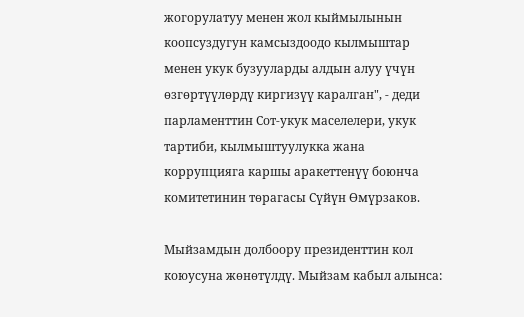жогорулатуу менен жол кыймылынын коопсуздугун камсыздоодо кылмыштар менен укук бузууларды алдын алуу үчүн өзгөртүүлөрдү киргизүү каралган", - деди парламенттин Сот-укук маселелери, укук тартиби, кылмыштуулукка жана коррупцияга каршы аракеттенүү боюнча комитетинин төрагасы Сүйүн Өмүрзаков.

Мыйзамдын долбоору президенттин кол коюусуна жөнөтүлдү. Мыйзам кабыл алынса: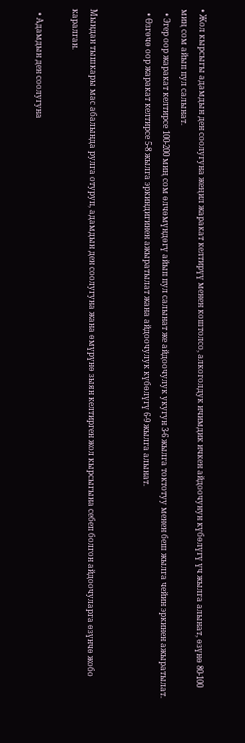• Жол кырсыгы адамдын ден соолугуна жеңил жаракат келтирүү менен коштолсо, алкоголдук ичимдик ичкен айдоочунун күбөлүгү үч жылга алынат, өзүнө 80-100 миң сом айып пул салынат.
  • Эгер оор жаракат келтирсе 100-200 миң сом өлчөмүндөгү айып пул салынат же айдоочулук укугун 3-6 жылга токтотуу менен беш жылга чейин эркинен ажыратылат.
  • Өзгөчө оор жаракат келтирсе 5-8 жылга эркиндигинен ажыратылат жана айдоочулук күбөлүгү 6-9 жылга алынат.


Мындан тышкары мас абалында рулга отуруп, адамдын ден соолугуна жана өмүрүнө зыян келтирген жол кырсыгына себеп болгон айдоочуларга өзүнчө жобо каралган.

  • Адамдын ден соолугуна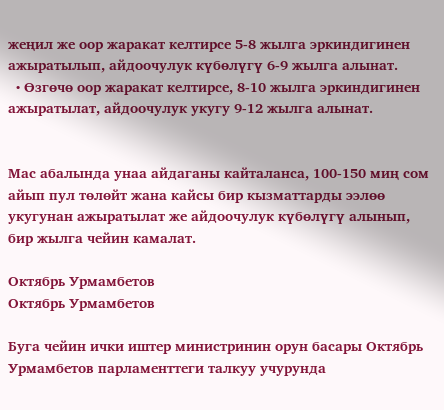жеңил же оор жаракат келтирсе 5-8 жылга эркиндигинен ажыратылып, айдоочулук күбөлүгү 6-9 жылга алынат.
  • Өзгөчө оор жаракат келтирсе, 8-10 жылга эркиндигинен ажыратылат, айдоочулук укугу 9-12 жылга алынат.


Мас абалында унаа айдаганы кайталанса, 100-150 миң сом айып пул төлөйт жана кайсы бир кызматтарды ээлөө укугунан ажыратылат же айдоочулук күбөлүгү алынып, бир жылга чейин камалат.

Октябрь Урмамбетов
Октябрь Урмамбетов

Буга чейин ички иштер министринин орун басары Октябрь Урмамбетов парламенттеги талкуу учурунда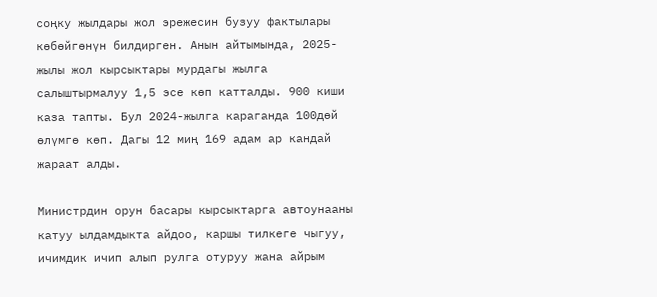соңку жылдары жол эрежесин бузуу фактылары көбөйгөнүн билдирген. Анын айтымында, 2025-жылы жол кырсыктары мурдагы жылга салыштырмалуу 1,5 эсе көп катталды. 900 киши каза тапты. Бул 2024-жылга караганда 100дөй өлүмгө көп. Дагы 12 миң 169 адам ар кандай жараат алды.

Министрдин орун басары кырсыктарга автоунааны катуу ылдамдыкта айдоо, каршы тилкеге чыгуу, ичимдик ичип алып рулга отуруу жана айрым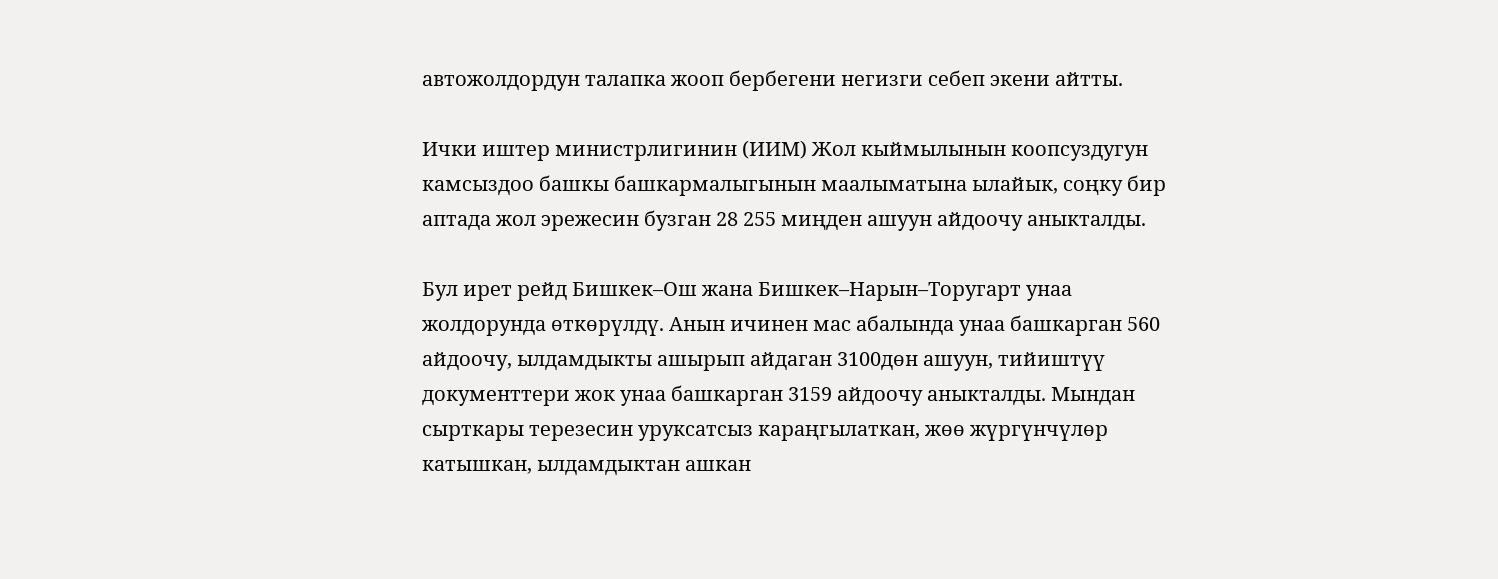автожолдордун талапка жооп бербегени негизги себеп экени айтты.

Ички иштер министрлигинин (ИИМ) Жол кыймылынын коопсуздугун камсыздоо башкы башкармалыгынын маалыматына ылайык, соңку бир аптада жол эрежесин бузган 28 255 миңден ашуун айдоочу аныкталды.

Бул ирет рейд Бишкек–Ош жана Бишкек–Нарын–Торугарт унаа жолдорунда өткөрүлдү. Анын ичинен мас абалында унаа башкарган 560 айдоочу, ылдамдыкты ашырып айдаган 3100дөн ашуун, тийиштүү документтери жок унаа башкарган 3159 айдоочу аныкталды. Мындан сырткары терезесин уруксатсыз караңгылаткан, жөө жүргүнчүлөр катышкан, ылдамдыктан ашкан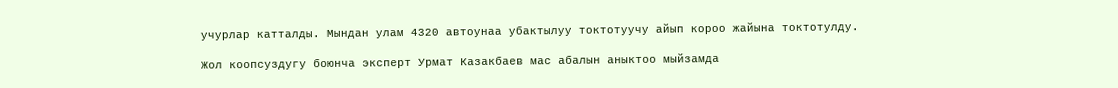учурлар катталды. Мындан улам 4320 автоунаа убактылуу токтотуучу айып короо жайына токтотулду.

Жол коопсуздугу боюнча эксперт Урмат Казакбаев мас абалын аныктоо мыйзамда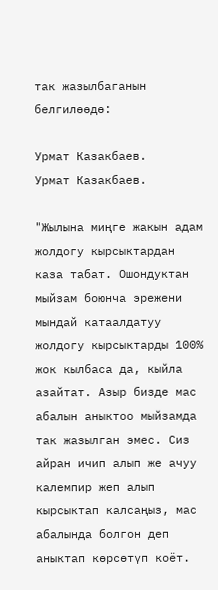так жазылбаганын белгилөөдө:

Урмат Казакбаев.
Урмат Казакбаев.

"Жылына миңге жакын адам жолдогу кырсыктардан каза табат. Ошондуктан мыйзам боюнча эрежени мындай катаалдатуу жолдогу кырсыктарды 100% жок кылбаса да, кыйла азайтат. Азыр бизде мас абалын аныктоо мыйзамда так жазылган эмес. Сиз айран ичип алып же ачуу калемпир жеп алып кырсыктап калсаңыз, мас абалында болгон деп аныктап көрсөтүп коёт.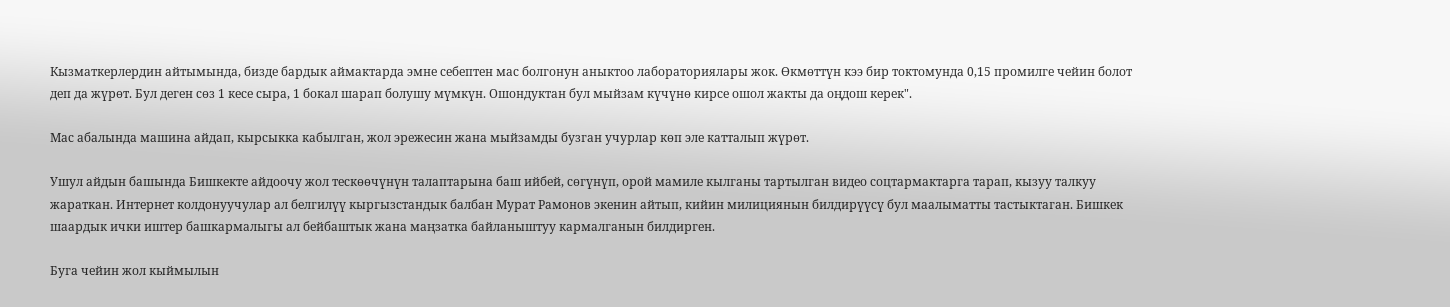Кызматкерлердин айтымында, бизде бардык аймактарда эмне себептен мас болгонун аныктоо лабораториялары жок. Өкмөттүн кээ бир токтомунда 0,15 промилге чейин болот деп да жүрөт. Бул деген сөз 1 кесе сыра, 1 бокал шарап болушу мүмкүн. Ошондуктан бул мыйзам күчүнө кирсе ошол жакты да оңдош керек".

Мас абалында машина айдап, кырсыкка кабылган, жол эрежесин жана мыйзамды бузган учурлар көп эле катталып жүрөт.

Ушул айдын башында Бишкекте айдоочу жол тескөөчүнүн талаптарына баш ийбей, сөгүнүп, орой мамиле кылганы тартылган видео соцтармактарга тарап, кызуу талкуу жараткан. Интернет колдонуучулар ал белгилүү кыргызстандык балбан Мурат Рамонов экенин айтып, кийин милициянын билдирүүсү бул маалыматты тастыктаган. Бишкек шаардык ички иштер башкармалыгы ал бейбаштык жана маңзатка байланыштуу кармалганын билдирген.

Буга чейин жол кыймылын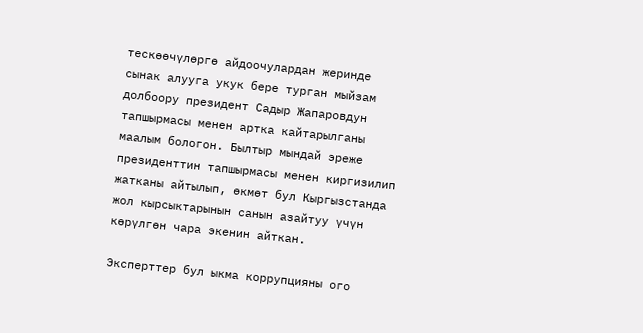тескөөчүлөргө айдоочулардан жеринде сынак алууга укук бере турган мыйзам долбоору президент Садыр Жапаровдун тапшырмасы менен артка кайтарылганы маалым бологон. Былтыр мындай эреже президенттин тапшырмасы менен киргизилип жатканы айтылып, өкмөт бул Кыргызстанда жол кырсыктарынын санын азайтуу үчүн көрүлгөн чара экенин айткан.

Эксперттер бул ыкма коррупцияны ого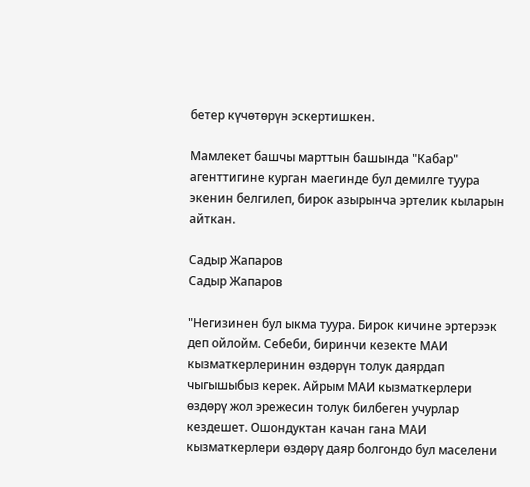бетер күчөтөрүн эскертишкен.

Мамлекет башчы марттын башында "Кабар" агенттигине курган маегинде бул демилге туура экенин белгилеп, бирок азырынча эртелик кыларын айткан.

Садыр Жапаров
Садыр Жапаров

"Негизинен бул ыкма туура. Бирок кичине эртерээк деп ойлойм. Себеби, биринчи кезекте МАИ кызматкерлеринин өздөрүн толук даярдап чыгышыбыз керек. Айрым МАИ кызматкерлери өздөрү жол эрежесин толук билбеген учурлар кездешет. Ошондуктан качан гана МАИ кызматкерлери өздөрү даяр болгондо бул маселени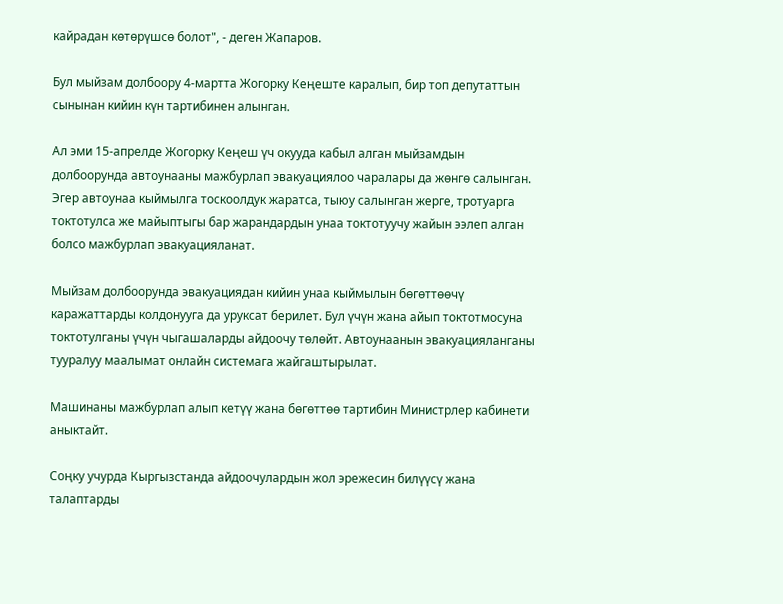кайрадан көтөрүшсө болот", - деген Жапаров.

Бул мыйзам долбоору 4-мартта Жогорку Кеңеште каралып, бир топ депутаттын сынынан кийин күн тартибинен алынган.

Ал эми 15-апрелде Жогорку Кеңеш үч окууда кабыл алган мыйзамдын долбоорунда автоунааны мажбурлап эвакуациялоо чаралары да жөнгө салынган. Эгер автоунаа кыймылга тоскоолдук жаратса, тыюу салынган жерге, тротуарга токтотулса же майыптыгы бар жарандардын унаа токтотуучу жайын ээлеп алган болсо мажбурлап эвакуацияланат.

Мыйзам долбоорунда эвакуациядан кийин унаа кыймылын бөгөттөөчү каражаттарды колдонууга да уруксат берилет. Бул үчүн жана айып токтотмосуна токтотулганы үчүн чыгашаларды айдоочу төлөйт. Автоунаанын эвакуацияланганы тууралуу маалымат онлайн системага жайгаштырылат.

Машинаны мажбурлап алып кетүү жана бөгөттөө тартибин Министрлер кабинети аныктайт.

Соңку учурда Кыргызстанда айдоочулардын жол эрежесин билүүсү жана талаптарды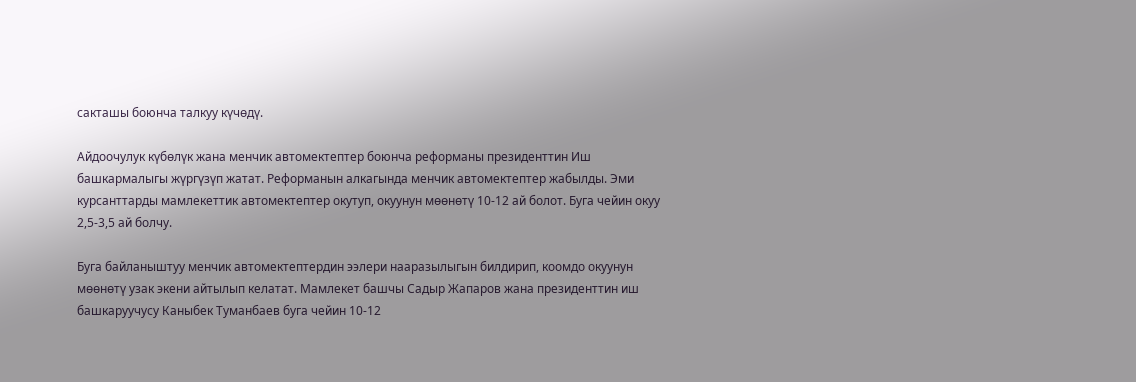сакташы боюнча талкуу күчөдү.

Айдоочулук күбөлүк жана менчик автомектептер боюнча реформаны президенттин Иш башкармалыгы жүргүзүп жатат. Реформанын алкагында менчик автомектептер жабылды. Эми курсанттарды мамлекеттик автомектептер окутуп, окуунун мөөнөтү 10-12 ай болот. Буга чейин окуу 2,5-3,5 ай болчу.

Буга байланыштуу менчик автомектептердин ээлери нааразылыгын билдирип, коомдо окуунун мөөнөтү узак экени айтылып келатат. Мамлекет башчы Садыр Жапаров жана президенттин иш башкаруучусу Каныбек Туманбаев буга чейин 10-12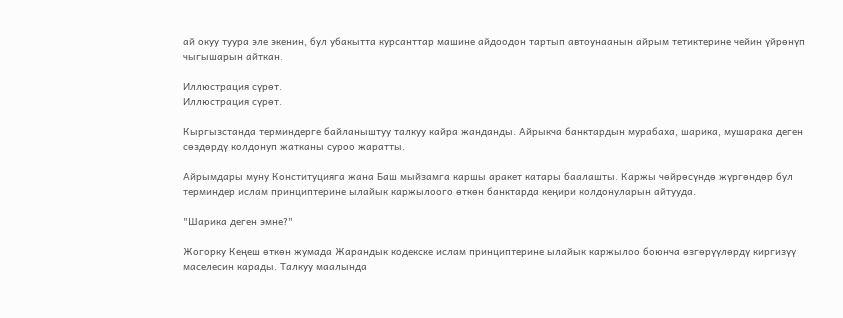ай окуу туура эле экенин, бул убакытта курсанттар машине айдоодон тартып автоунаанын айрым тетиктерине чейин үйрөнүп чыгышарын айткан.

Иллюстрация сүрөт.
Иллюстрация сүрөт.

Кыргызстанда терминдерге байланыштуу талкуу кайра жанданды. Айрыкча банктардын мурабаха, шарика, мушарака деген сөздөрдү колдонуп жатканы суроо жаратты.

Айрымдары муну Конституцияга жана Баш мыйзамга каршы аракет катары баалашты. Каржы чөйрөсүндө жүргөндөр бул терминдер ислам принциптерине ылайык каржылоого өткөн банктарда кеңири колдонуларын айтууда.

"Шарика деген эмне?"

Жогорку Кеңеш өткөн жумада Жарандык кодекске ислам принциптерине ылайык каржылоо боюнча өзгөрүүлөрдү киргизүү маселесин карады. Талкуу маалында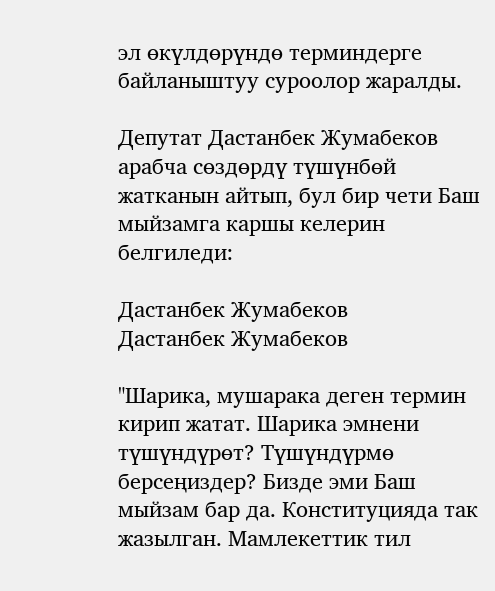эл өкүлдөрүндө терминдерге байланыштуу суроолор жаралды.

Депутат Дастанбек Жумабеков арабча сөздөрдү түшүнбөй жатканын айтып, бул бир чети Баш мыйзамга каршы келерин белгиледи:

Дастанбек Жумабеков
Дастанбек Жумабеков

"Шарика, мушарака деген термин кирип жатат. Шарика эмнени түшүндүрөт? Түшүндүрмө берсеңиздер? Бизде эми Баш мыйзам бар да. Конституцияда так жазылган. Мамлекеттик тил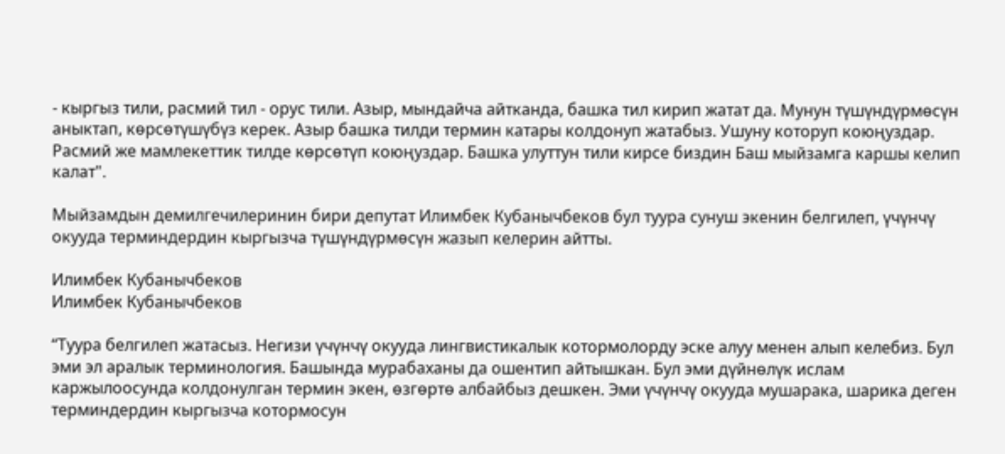- кыргыз тили, расмий тил - орус тили. Азыр, мындайча айтканда, башка тил кирип жатат да. Мунун түшүндүрмөсүн аныктап, көрсөтүшүбүз керек. Азыр башка тилди термин катары колдонуп жатабыз. Ушуну которуп коюңуздар. Расмий же мамлекеттик тилде көрсөтүп коюңуздар. Башка улуттун тили кирсе биздин Баш мыйзамга каршы келип калат".

Мыйзамдын демилгечилеринин бири депутат Илимбек Кубанычбеков бул туура сунуш экенин белгилеп, үчүнчү окууда терминдердин кыргызча түшүндүрмөсүн жазып келерин айтты.

Илимбек Кубанычбеков
Илимбек Кубанычбеков

“Туура белгилеп жатасыз. Негизи үчүнчү окууда лингвистикалык котормолорду эске алуу менен алып келебиз. Бул эми эл аралык терминология. Башында мурабаханы да ошентип айтышкан. Бул эми дүйнөлүк ислам каржылоосунда колдонулган термин экен, өзгөртө албайбыз дешкен. Эми үчүнчү окууда мушарака, шарика деген терминдердин кыргызча котормосун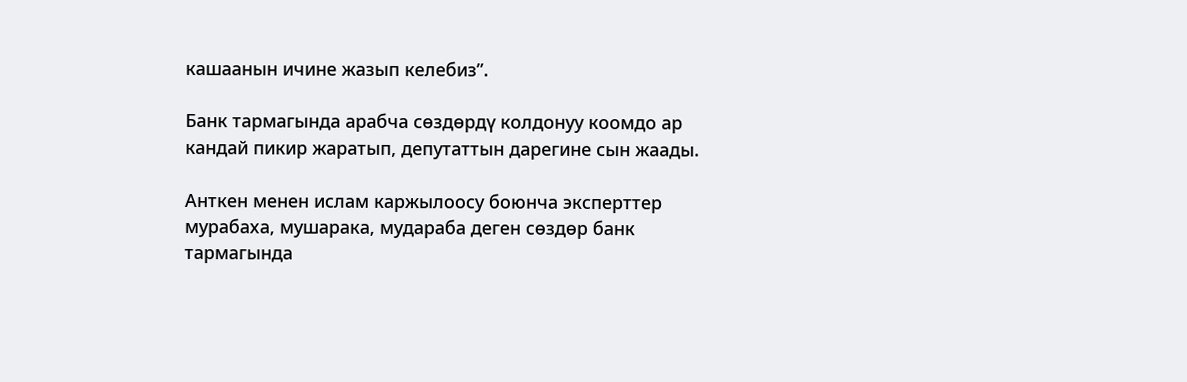кашаанын ичине жазып келебиз”.

Банк тармагында арабча сөздөрдү колдонуу коомдо ар кандай пикир жаратып, депутаттын дарегине сын жаады.

Анткен менен ислам каржылоосу боюнча эксперттер мурабаха, мушарака, мудараба деген сөздөр банк тармагында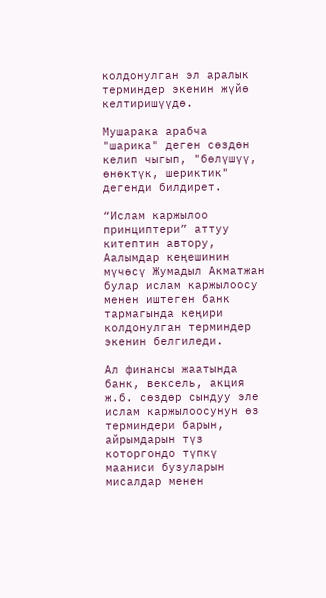колдонулган эл аралык терминдер экенин жүйө келтиришүүдө.

Мушарака арабча "шарика" деген сөздөн келип чыгып, "бөлүшүү, өнөктүк, шериктик" дегенди билдирет.

“Ислам каржылоо принциптери” аттуу китептин автору, Аалымдар кеңешинин мүчөсү Жумадыл Акматжан булар ислам каржылоосу менен иштеген банк тармагында кеңири колдонулган терминдер экенин белгиледи.

Ал финансы жаатында банк, вексель, акция ж.б. сөздөр сындуу эле ислам каржылоосунун өз терминдери барын, айрымдарын түз которгондо түпкү мааниси бузуларын мисалдар менен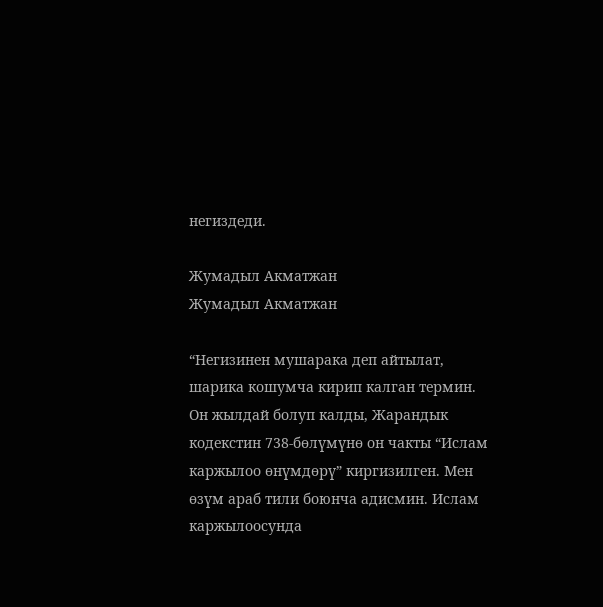негиздеди.

Жумадыл Акматжан
Жумадыл Акматжан

“Негизинен мушарака деп айтылат, шарика кошумча кирип калган термин. Он жылдай болуп калды, Жарандык кодекстин 738-бөлүмүнө он чакты “Ислам каржылоо өнүмдөрү” киргизилген. Мен өзүм араб тили боюнча адисмин. Ислам каржылоосунда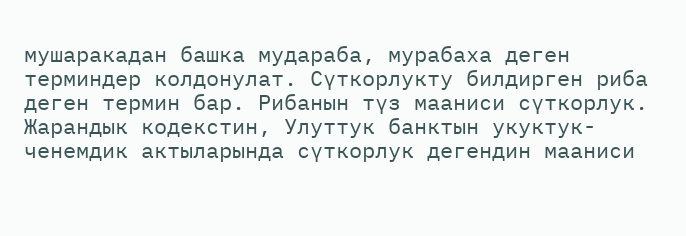мушаракадан башка мудараба, мурабаха деген терминдер колдонулат. Сүткорлукту билдирген риба деген термин бар. Рибанын түз мааниси сүткорлук. Жарандык кодекстин, Улуттук банктын укуктук-ченемдик актыларында сүткорлук дегендин мааниси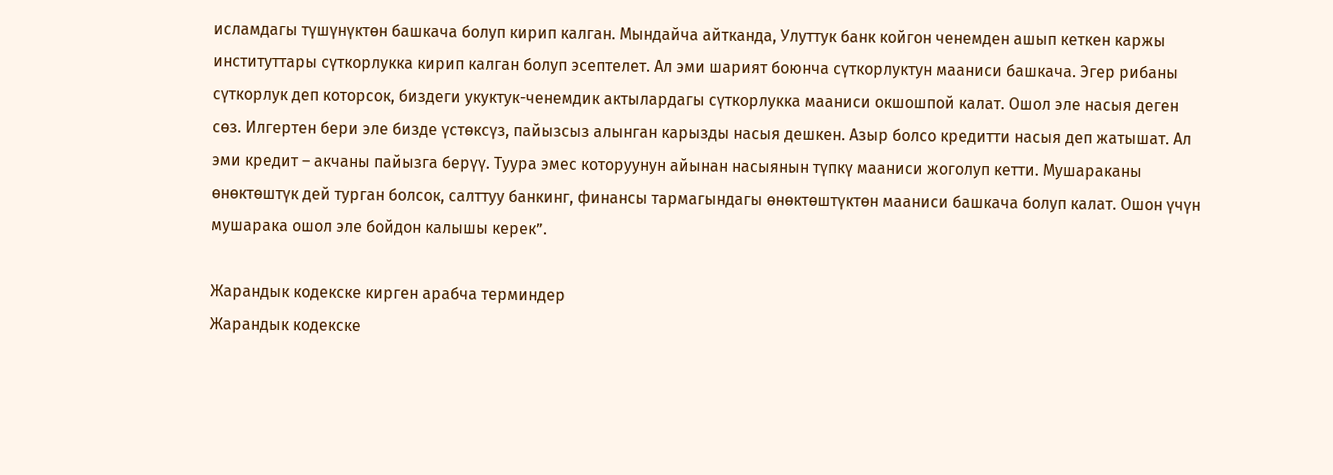исламдагы түшүнүктөн башкача болуп кирип калган. Мындайча айтканда, Улуттук банк койгон ченемден ашып кеткен каржы институттары сүткорлукка кирип калган болуп эсептелет. Ал эми шарият боюнча сүткорлуктун мааниси башкача. Эгер рибаны сүткорлук деп которсок, биздеги укуктук-ченемдик актылардагы сүткорлукка мааниси окшошпой калат. Ошол эле насыя деген сөз. Илгертен бери эле бизде үстөксүз, пайызсыз алынган карызды насыя дешкен. Азыр болсо кредитти насыя деп жатышат. Ал эми кредит – акчаны пайызга берүү. Туура эмес которуунун айынан насыянын түпкү мааниси жоголуп кетти. Мушараканы өнөктөштүк дей турган болсок, салттуу банкинг, финансы тармагындагы өнөктөштүктөн мааниси башкача болуп калат. Ошон үчүн мушарака ошол эле бойдон калышы керек”.

Жарандык кодекске кирген арабча терминдер
Жарандык кодекске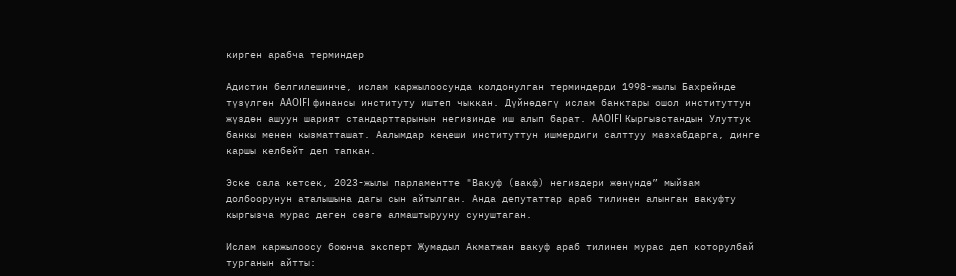кирген арабча терминдер

Адистин белгилешинче, ислам каржылоосунда колдонулган терминдерди 1998-жылы Бахрейнде түзүлгөн AAOIFI финансы институту иштеп чыккан. Дүйнөдөгү ислам банктары ошол институттун жүздөн ашуун шарият стандарттарынын негизинде иш алып барат. AAOIFI Кыргызстандын Улуттук банкы менен кызматташат. Аалымдар кеңеши институттун ишмердиги салттуу мазхабдарга, динге каршы келбейт деп тапкан.

Эске сала кетсек, 2023-жылы парламентте "Вакуф (вакф) негиздери жөнүндө” мыйзам долбоорунун аталышына дагы сын айтылган. Анда депутаттар араб тилинен алынган вакуфту кыргызча мурас деген сөзгө алмаштырууну сунуштаган.

Ислам каржылоосу боюнча эксперт Жумадыл Акматжан вакуф араб тилинен мурас деп которулбай турганын айтты: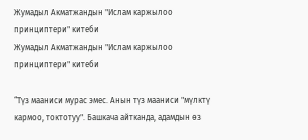Жумадыл Акматжандын "Ислам каржылоо принциптери" китеби
Жумадыл Акматжандын "Ислам каржылоо принциптери" китеби

“Түз мааниси мурас эмес. Анын түз мааниси "мүлктү кармоо, токтотуу". Башкача айтканда, адамдын өз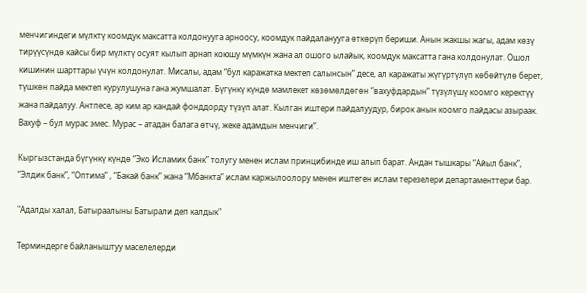менчигиндеги мүлктү коомдук максатта колдонууга арноосу, коомдук пайдаланууга өткөрүп бериши. Анын жакшы жагы, адам көзү тирүүсүндө кайсы бир мүлктү осуят кылып арнап коюшу мүмкүн жана ал ошого ылайык, коомдук максатта гана колдонулат. Ошол кишинин шарттары үчүн колдонулат. Мисалы, адам “бул каражатка мектеп салынсын” десе, ал каражаты жүгүртүлүп көбөйтүлө берет, түшкөн пайда мектеп курулушуна гана жумшалат. Бүгүнкү күндө мамлекет көзөмөлдөгөн “вахуфдардын” түзүлүшү коомго керектүү жана пайдалуу. Антпесе, ар ким ар кандай фонддорду түзүп алат. Кылган иштери пайдалуудур, бирок анын коомго пайдасы азыраак. Вахуф – бул мурас эмес. Мурас – атадан балага өтчү, жеке адамдын менчиги”.

Кыргызстанда бүгүнкү күндө “Эко Исламик банк” толугу менен ислам принцибинде иш алып барат. Андан тышкары “Айыл банк”, “Элдик банк”, “Оптима” , “Бакай банк” жана “Мбанкта” ислам каржылоолору менен иштеген ислам терезелери департаменттери бар.

"Адалды халал, Батыраалыны Батырали деп калдык"

Терминдерге байланыштуу маселелерди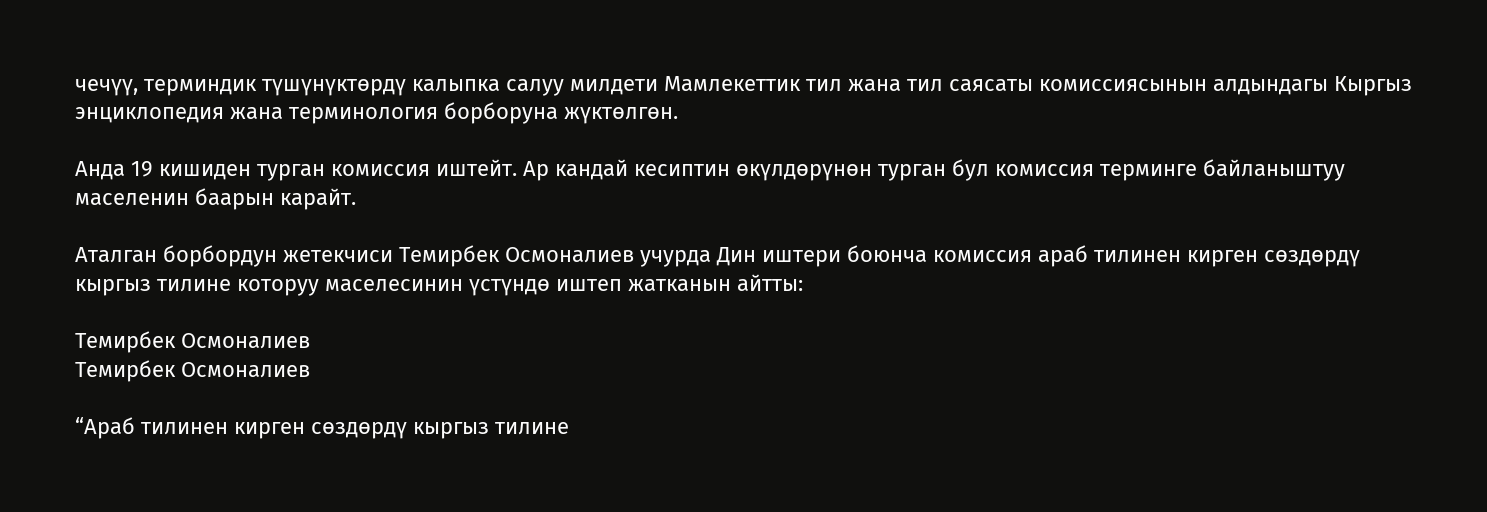чечүү, терминдик түшүнүктөрдү калыпка салуу милдети Мамлекеттик тил жана тил саясаты комиссиясынын алдындагы Кыргыз энциклопедия жана терминология борборуна жүктөлгөн.

Анда 19 кишиден турган комиссия иштейт. Ар кандай кесиптин өкүлдөрүнөн турган бул комиссия терминге байланыштуу маселенин баарын карайт.

Аталган борбордун жетекчиси Темирбек Осмоналиев учурда Дин иштери боюнча комиссия араб тилинен кирген сөздөрдү кыргыз тилине которуу маселесинин үстүндө иштеп жатканын айтты:

Темирбек Осмоналиев
Темирбек Осмоналиев

“Араб тилинен кирген сөздөрдү кыргыз тилине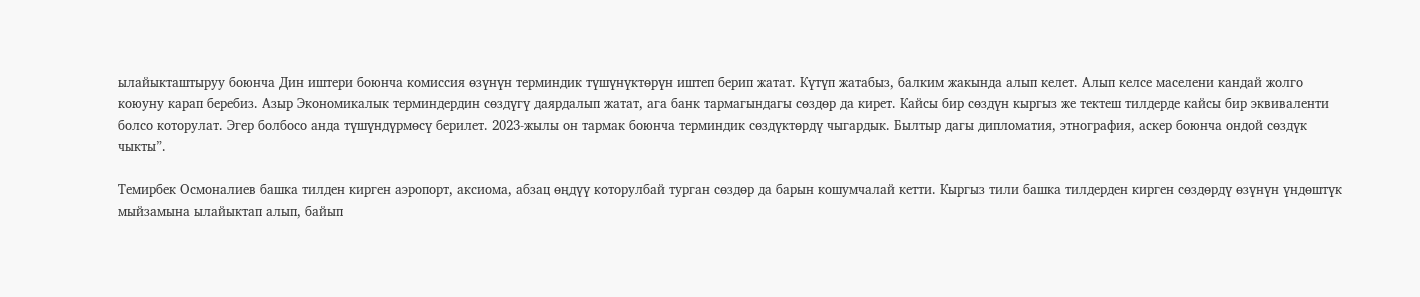ылайыкташтыруу боюнча Дин иштери боюнча комиссия өзүнүн терминдик түшүнүктөрүн иштеп берип жатат. Күтүп жатабыз, балким жакында алып келет. Алып келсе маселени кандай жолго коюуну карап беребиз. Азыр Экономикалык терминдердин сөздүгү даярдалып жатат, ага банк тармагындагы сөздөр да кирет. Кайсы бир сөздүн кыргыз же тектеш тилдерде кайсы бир эквиваленти болсо которулат. Эгер болбосо анда түшүндүрмөсү берилет. 2023-жылы он тармак боюнча терминдик сөздүктөрдү чыгардык. Былтыр дагы дипломатия, этнография, аскер боюнча ондой сөздүк чыкты”.

Темирбек Осмоналиев башка тилден кирген аэропорт, аксиома, абзац өңдүү которулбай турган сөздөр да барын кошумчалай кетти. Кыргыз тили башка тилдерден кирген сөздөрдү өзүнүн үндөштүк мыйзамына ылайыктап алып, байып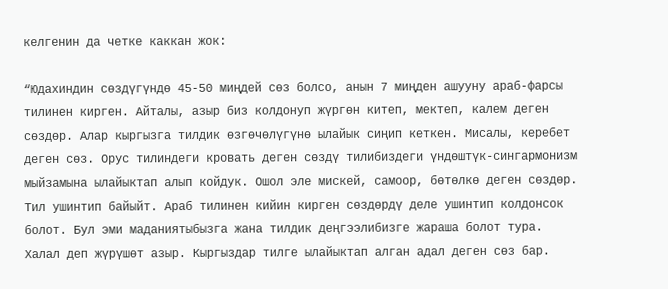келгенин да четке каккан жок:

“Юдахиндин сөздүгүндө 45-50 миңдей сөз болсо, анын 7 миңден ашууну араб-фарсы тилинен кирген. Айталы, азыр биз колдонуп жүргөн китеп, мектеп, калем деген сөздөр. Алар кыргызга тилдик өзгөчөлүгүнө ылайык сиңип кеткен. Мисалы, керебет деген сөз. Орус тилиндеги кровать деген сөздү тилибиздеги үндөштүк-сингармонизм мыйзамына ылайыктап алып койдук. Ошол эле мискей, самоор, бөтөлкө деген сөздөр. Тил ушинтип байыйт. Араб тилинен кийин кирген сөздөрдү деле ушинтип колдонсок болот. Бул эми маданиятыбызга жана тилдик деңгээлибизге жараша болот тура. Халал деп жүрүшөт азыр. Кыргыздар тилге ылайыктап алган адал деген сөз бар.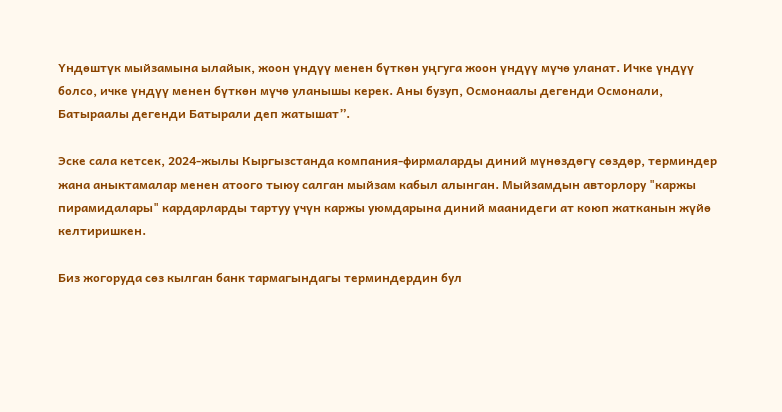Үндөштүк мыйзамына ылайык, жоон үндүү менен бүткөн уңгуга жоон үндүү мүчө уланат. Ичке үндүү болсо, ичке үндүү менен бүткөн мүчө уланышы керек. Аны бузуп, Осмонаалы дегенди Осмонали, Батыраалы дегенди Батырали деп жатышат”.

Эске сала кетсек, 2024-жылы Кыргызстанда компания-фирмаларды диний мүнөздөгү сөздөр, терминдер жана аныктамалар менен атоого тыюу салган мыйзам кабыл алынган. Мыйзамдын авторлору "каржы пирамидалары" кардарларды тартуу үчүн каржы уюмдарына диний маанидеги ат коюп жатканын жүйө келтиришкен.

Биз жогоруда сөз кылган банк тармагындагы терминдердин бул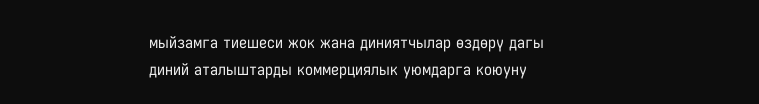мыйзамга тиешеси жок жана диниятчылар өздөрү дагы диний аталыштарды коммерциялык уюмдарга коюуну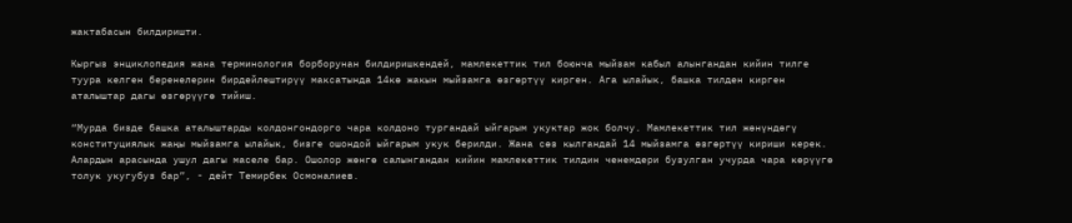жактабасын билдиришти.

Кыргыз энциклопедия жана терминология борборунан билдиришкендей, мамлекеттик тил боюнча мыйзам кабыл алынгандан кийин тилге туура келген беренелерин бирдейлештирүү максатында 14кө жакын мыйзамга өзгөртүү кирген. Ага ылайык, башка тилден кирген аталыштар дагы өзгөрүүгө тийиш.

“Мурда бизде башка аталыштарды колдонгондорго чара колдоно тургандай ыйгарым укуктар жок болчу. Мамлекеттик тил жөнүндөгү конституциялык жаңы мыйзамга ылайык, бизге ошондой ыйгарым укук берилди. Жана сөз кылгандай 14 мыйзамга өзгөртүү кириши керек. Алардын арасында ушул дагы маселе бар. Ошолор жөнгө салынгандан кийин мамлекеттик тилдин ченемдери бузулган учурда чара көрүүгө толук укугубуз бар”, - дейт Темирбек Осмоналиев.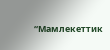“Мамлекеттик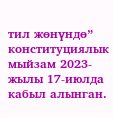тил жөнүндө” конституциялык мыйзам 2023-жылы 17-июлда кабыл алынган.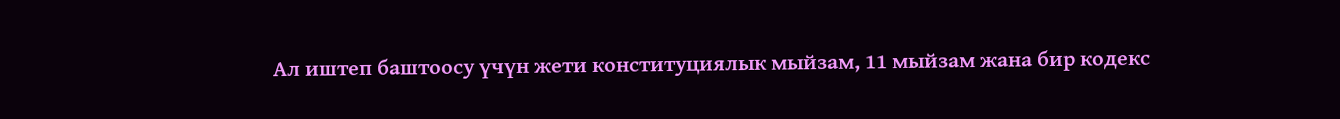Ал иштеп баштоосу үчүн жети конституциялык мыйзам, 11 мыйзам жана бир кодекс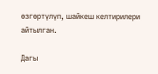өзгөртүлүп, шайкеш келтирилери айтылган.

Дагы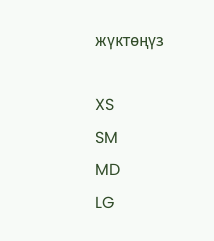жүктөңүз

XS
SM
MD
LG